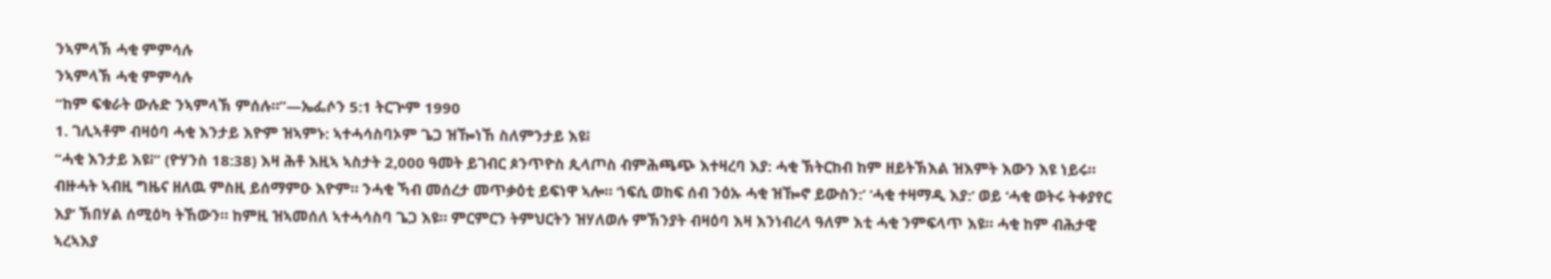ንኣምላኽ ሓቂ ምምሳሉ
ንኣምላኽ ሓቂ ምምሳሉ
“ከም ፍቁራት ውሉድ ንኣምላኽ ምሰሉ።”—ኤፌሶን 5:1 ትርጕም 1990
1. ገሊኣቶም ብዛዕባ ሓቂ እንታይ እዮም ዝኣምኑ: ኣተሓሳስባኦም ጌጋ ዝዀነኸ ስለምንታይ እዩ፧
“ሓቂ እንታይ እዩ፧” (ዮሃንስ 18:38) እዛ ሕቶ እዚኣ ኣስታት 2,000 ዓመት ይገብር ጶንጥዮስ ጲላጦስ ብምሕጫጭ እተዛረባ እያ: ሓቂ ኽትርከብ ከም ዘይትኽእል ዝእምት እውን እዩ ነይሩ። ብዙሓት ኣብዚ ግዜና ዘለዉ ምስዚ ይሰማምዑ እዮም። ንሓቂ ኻብ መሰረታ መጥቃዕቲ ይፍነዋ ኣሎ። ‘ነፍሲ ወከፍ ሰብ ንዕኡ ሓቂ ዝዀኖ ይውስን:’ ‘ሓቂ ተዛማዲ እያ:’ ወይ ‘ሓቂ ወትሩ ትቀያየር እያ’ ኽበሃል ሰሚዕካ ትኸውን። ከምዚ ዝኣመሰለ ኣተሓሳስባ ጌጋ እዩ። ምርምርን ትምህርትን ዝሃለወሉ ምኽንያት ብዛዕባ እዛ እንነብረላ ዓለም እቲ ሓቂ ንምፍላጥ እዩ። ሓቂ ከም ብሕታዊ ኣረኣእያ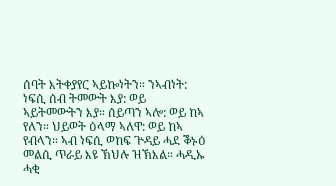ሰባት እትቀያየር ኣይኰነትን። ንኣብነት: ነፍሲ ሰብ ትመውት እያ: ወይ ኣይትመውትን እያ። ሰይጣን ኣሎ: ወይ ከኣ የለን። ህይወት ዕላማ ኣለዋ: ወይ ከኣ የብላን። ኣብ ነፍሲ ወከፍ ጕዳይ ሓደ ቕኑዕ መልሲ ጥራይ እዩ ኽህሉ ዝኽእል። ሓዲኡ ሓቂ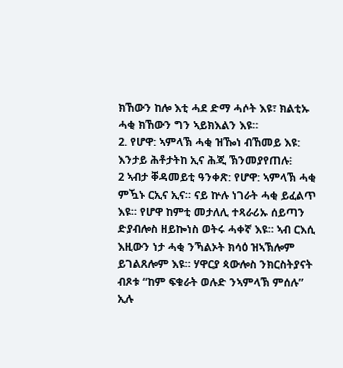ክኸውን ከሎ እቲ ሓደ ድማ ሓሶት እዩ፣ ክልቲኡ ሓቂ ክኸውን ግን ኣይክእልን እዩ።
2. የሆዋ: ኣምላኽ ሓቂ ዝዀነ ብኸመይ እዩ: እንታይ ሕቶታትከ ኢና ሕጂ ኽንመያየጠሉ፧
2 ኣብታ ቐዳመይቲ ዓንቀጽ: የሆዋ: ኣምላኽ ሓቂ ምዃኑ ርኢና ኢና። ናይ ኵሉ ነገራት ሓቂ ይፈልጥ እዩ። የሆዋ ከምቲ መታለሊ ተጻራሪኡ ሰይጣን ድያብሎስ ዘይኰነስ ወትሩ ሓቀኛ እዩ። ኣብ ርእሲ እዚውን ነታ ሓቂ ንኻልኦት ክሳዕ ዝኣኽሎም ይገልጸሎም እዩ። ሃዋርያ ጳውሎስ ንክርስትያናት ብጾቱ “ከም ፍቁራት ወሉድ ንኣምላኽ ምሰሉ” ኢሉ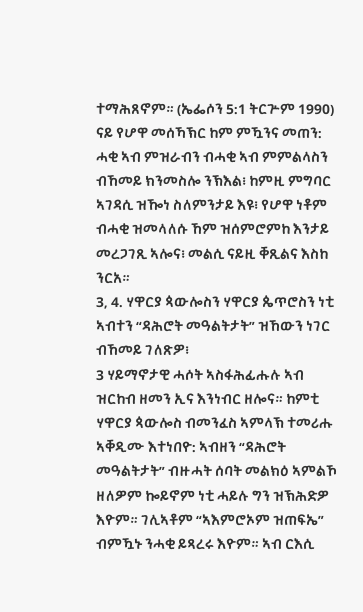ተማሕጸኖም። (ኤፌሶን 5:1 ትርጕም 1990) ናይ የሆዋ መሰኻኽር ከም ምዃንና መጠን: ሓቂ ኣብ ምዝራብን ብሓቂ ኣብ ምምልላስን ብኸመይ ክንመስሎ ንኽእል፧ ከምዚ ምግባር ኣገዳሲ ዝዀነ ስለምንታይ እዩ፧ የሆዋ ነቶም ብሓቂ ዝመላለሱ ኸም ዝሰምሮምከ እንታይ መረጋገጺ ኣሎና፧ መልሲ ናይዚ ቐጺልና እስከ ንርአ።
3, 4. ሃዋርያ ጳውሎስን ሃዋርያ ጴጥሮስን ነቲ ኣብተን “ዳሕሮት መዓልትታት” ዝኸውን ነገር ብኸመይ ገለጽዎ፧
3 ሃይማኖታዊ ሓሶት ኣስፋሕፊሑሉ ኣብ ዝርከብ ዘመን ኢና እንነብር ዘሎና። ከምቲ ሃዋርያ ጳውሎስ ብመንፈስ ኣምላኽ ተመሪሑ ኣቐዲሙ እተነበዮ: ኣብዘን “ዳሕሮት መዓልትታት” ብዙሓት ሰባት መልክዕ ኣምልኾ ዘለዎም ኰይኖም ነቲ ሓይሉ ግን ዝኽሕድዎ እዮም። ገሊኣቶም “ኣእምሮኦም ዝጠፍኤ” ብምዃኑ ንሓቂ ይጻረሩ እዮም። ኣብ ርእሲ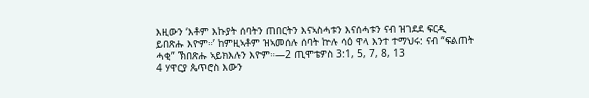እዚውን ‘እቶም እኩያት ሰባትን ጠበርትን እናኣስሓቱን እናሰሓቱን ናብ ዝገደደ ፍርዲ ይበጽሑ እዮም።’ ከምዚኣቶም ዝኣመሰሉ ሰባት ኵሉ ሳዕ ዋላ እንተ ተማህሩ: ናብ “ፍልጠት ሓቂ” ኽበጽሑ ኣይክእሉን እዮም።—2 ጢሞቴዎስ 3:1, 5, 7, 8, 13
4 ሃዋርያ ጴጥሮስ እውን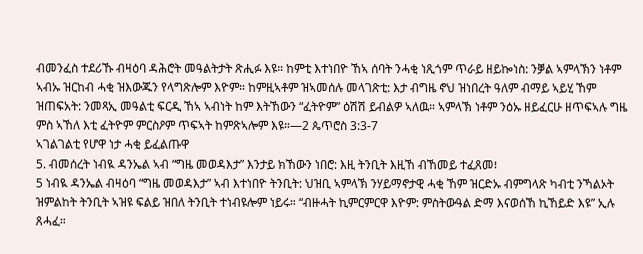ብመንፈስ ተደሪኹ ብዛዕባ ዳሕሮት መዓልትታት ጽሒፉ እዩ። ከምቲ እተነበዮ ኸኣ ሰባት ንሓቂ ነጺጎም ጥራይ ዘይኰነስ: ንቓል ኣምላኽን ነቶም ኣብኡ ዝርከብ ሓቂ ዝእውጁን የላግጽሎም እዮም። ከምዚኣቶም ዝኣመሰሉ መላገጽቲ: እታ ብግዜ ኖህ ዝነበረት ዓለም ብማይ ኣይሂ ኸም ዝጠፍአት: ንመጻኢ መዓልቲ ፍርዲ ኸኣ ኣብነት ከም እትኸውን “ፈትዮም” ዕሽሽ ይብልዎ ኣለዉ። ኣምላኽ ነቶም ንዕኡ ዘይፈርሁ ዘጥፍኣሉ ግዜ ምስ ኣኸለ እቲ ፈትዮም ምርስዖም ጥፍኣት ከምጽኣሎም እዩ።—2 ጴጥሮስ 3:3-7
ኣገልገልቲ የሆዋ ነታ ሓቂ ይፈልጡዋ
5. ብመሰረት ነብዪ ዳንኤል ኣብ “ግዜ መወዳእታ” እንታይ ክኸውን ነበሮ: እዚ ትንቢት እዚኸ ብኸመይ ተፈጸመ፧
5 ነብዪ ዳንኤል ብዛዕባ “ግዜ መወዳእታ” ኣብ እተነበዮ ትንቢት: ህዝቢ ኣምላኽ ንሃይማኖታዊ ሓቂ ኸም ዝርድኡ ብምግላጽ ካብቲ ንኻልኦት ዝምልከት ትንቢት ኣዝዩ ፍልይ ዝበለ ትንቢት ተነብዩሎም ነይሩ። “ብዙሓት ኪምርምርዋ እዮም: ምስትውዓል ድማ እናወሰኸ ኪኸይድ እዩ” ኢሉ ጸሓፈ።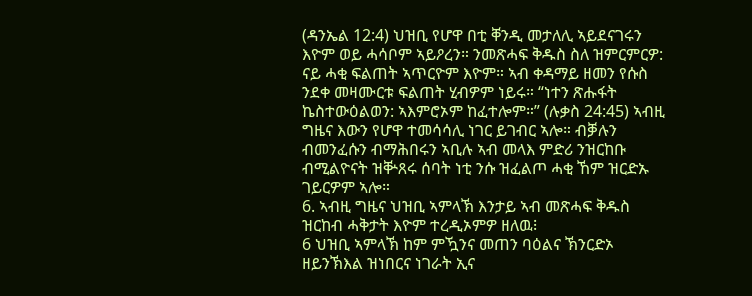(ዳንኤል 12:4) ህዝቢ የሆዋ በቲ ቐንዲ መታለሊ ኣይደናገሩን እዮም ወይ ሓሳቦም ኣይዖረን። ንመጽሓፍ ቅዱስ ስለ ዝምርምርዎ: ናይ ሓቂ ፍልጠት ኣጥርዮም እዮም። ኣብ ቀዳማይ ዘመን የሱስ ንደቀ መዛሙርቱ ፍልጠት ሂብዎም ነይሩ። “ነተን ጽሑፋት ኬስተውዕልወን: ኣእምሮኦም ከፈተሎም።” (ሉቃስ 24:45) ኣብዚ ግዜና እውን የሆዋ ተመሳሳሊ ነገር ይገብር ኣሎ። ብቓሉን ብመንፈሱን ብማሕበሩን ኣቢሉ ኣብ መላእ ምድሪ ንዝርከቡ ብሚልዮናት ዝቝጸሩ ሰባት ነቲ ንሱ ዝፈልጦ ሓቂ ኸም ዝርድኡ ገይርዎም ኣሎ።
6. ኣብዚ ግዜና ህዝቢ ኣምላኽ እንታይ ኣብ መጽሓፍ ቅዱስ ዝርከብ ሓቅታት እዮም ተረዲኦምዎ ዘለዉ፧
6 ህዝቢ ኣምላኽ ከም ምዃንና መጠን ባዕልና ኽንርድኦ ዘይንኽእል ዝነበርና ነገራት ኢና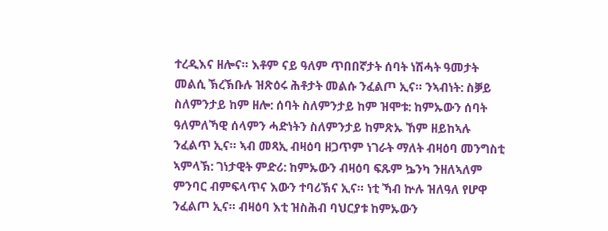ተረዲእና ዘሎና። እቶም ናይ ዓለም ጥበበኛታት ሰባት ነሽሓት ዓመታት መልሲ ኽረኽቡሉ ዝጽዕሩ ሕቶታት መልሱ ንፈልጦ ኢና። ንኣብነት: ስቓይ ስለምንታይ ከም ዘሎ: ሰባት ስለምንታይ ከም ዝሞቱ: ከምኡውን ሰባት ዓለምለኻዊ ሰላምን ሓድነትን ስለምንታይ ከምጽኡ ኸም ዘይከኣሉ ንፈልጥ ኢና። ኣብ መጻኢ ብዛዕባ ዘጋጥም ነገራት ማለት ብዛዕባ መንግስቲ ኣምላኽ: ገነታዊት ምድሪ: ከምኡውን ብዛዕባ ፍጹም ኴንካ ንዘለኣለም ምንባር ብምፍላጥና እውን ተባሪኽና ኢና። ነቲ ኻብ ኵሉ ዝለዓለ የሆዋ ንፈልጦ ኢና። ብዛዕባ እቲ ዝስሕብ ባህርያቱ ከምኡውን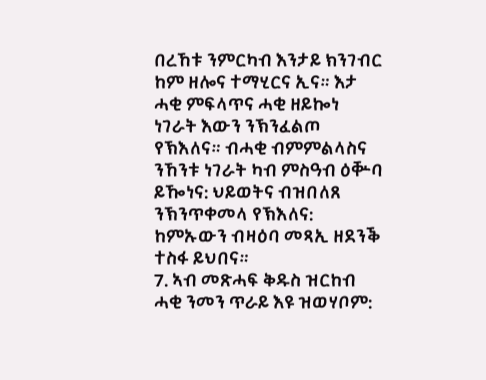በረኸቱ ንምርካብ እንታይ ክንገብር ከም ዘሎና ተማሂርና ኢና። እታ ሓቂ ምፍላጥና ሓቂ ዘይኰነ ነገራት እውን ንኽንፈልጦ የኽእለና። ብሓቂ ብምምልላስና ንኸንቱ ነገራት ካብ ምስዓብ ዕቝባ ይዀነና: ህይወትና ብዝበለጸ ንኽንጥቀመላ የኽእለና: ከምኡውን ብዛዕባ መጻኢ ዘደንቕ ተስፋ ይህበና።
7. ኣብ መጽሓፍ ቅዱስ ዝርከብ ሓቂ ንመን ጥራይ እዩ ዝወሃቦም: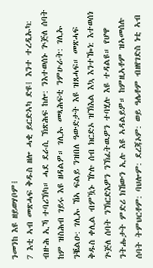ንመንከ እዩ ዘይወሃቦም፧
7 እቲ ኣብ መጽሓፍ ቅዱስ ዘሎ ሓቂ ይርድኣካ ድዩ፧ እንተ ተረዲኡካ: ብዙሕ ኢኻ ተባሪኽካ። ሓደ ደራሲ ኽጽሕፍ ከሎ: ንእተወሰኑ ጕጅለ ሰባት ከም ዝስሕብ ገይሩ እዩ ዘዳልዎ። ገሊኡ መጻሕፍቲ ንምሁራት: ገሊኡ ንቘልዑ: ገሊኡ ኸኣ ፍልይ ንዝበለ ዓውድታት እዩ ዝጸሓፍ። መጽሓፍ ቅዱስ ቀሊል ብምዃኑ ዅሉ ሰብ ክርድኦ ዝኽእል እኳ እንተዀነ: እተወሰነ ጕጅለ ሰባት ንኽርድእዎን ንኽፈትዉዎን ተባሂሉ እዩ ተዳልዩ። የሆዋ ንትሑታት ምድሪ ክኸውን ኢሉ እዩ ኣዳልይዎ። ከምዚኣቶም ዝኣመሰሉ ሰባት ትምህርቶም: ባህሎም: ደረጃኦም: ወይ ዓሌቶም ብዘየገድስ ነቲ ኣብ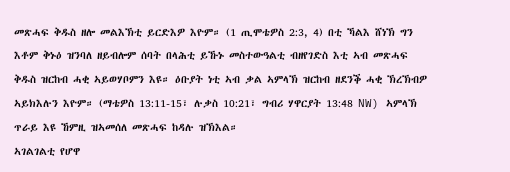መጽሓፍ ቅዱስ ዘሎ መልእኽቲ ይርድእዎ እዮም። (1 ጢሞቴዎስ 2:3, 4) በቲ ኻልእ ሸነኽ ግን እቶም ቅኑዕ ዝንባለ ዘይብሎም ሰባት በላሕቲ ይኹኑ መስተውዓልቲ ብዘየገድስ እቲ ኣብ መጽሓፍ ቅዱስ ዝርከብ ሓቂ ኣይወሃቦምን እዩ። ዕቡያት ነቲ ኣብ ቃል ኣምላኽ ዝርከብ ዘደንቕ ሓቂ ኽረኽብዎ ኣይክእሉን እዮም። (ማቴዎስ 13:11-15፣ ሉቃስ 10:21፣ ግብሪ ሃዋርያት 13:48 NW) ኣምላኽ ጥራይ እዩ ኸምዚ ዝኣመሰለ መጽሓፍ ከዳሉ ዝኽእል።
ኣገልገልቲ የሆዋ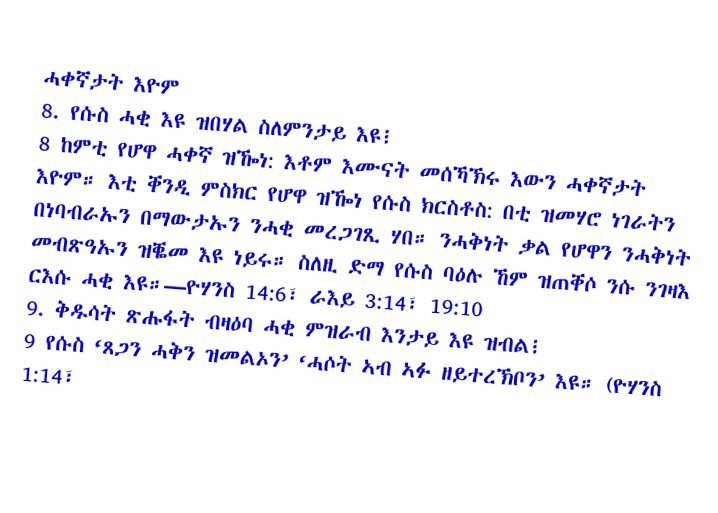ሓቀኛታት እዮም
8. የሱስ ሓቂ እዩ ዝበሃል ስለምንታይ እዩ፧
8 ከምቲ የሆዋ ሓቀኛ ዝዀነ: እቶም እሙናት መሰኻኽሩ እውን ሓቀኛታት እዮም። እቲ ቐንዲ ምስክር የሆዋ ዝዀነ የሱስ ክርስቶስ: በቲ ዝመሃሮ ነገራትን በነባብራኡን በማውታኡን ንሓቂ መረጋገጺ ሃበ። ንሓቅነት ቃል የሆዋን ንሓቅነት መብጽዓኡን ዝቘመ እዩ ነይሩ። ስለዚ ድማ የሱስ ባዕሉ ኸም ዝጠቐሶ ንሱ ንገዛእ ርእሱ ሓቂ እዩ።—ዮሃንስ 14:6፣ ራእይ 3:14፣ 19:10
9. ቅዱሳት ጽሑፋት ብዛዕባ ሓቂ ምዝራብ እንታይ እዩ ዝብል፧
9 የሱስ ‘ጸጋን ሓቅን ዝመልኦን’ ‘ሓሶት ኣብ ኣፉ ዘይተረኽቦን’ እዩ። (ዮሃንስ 1:14፣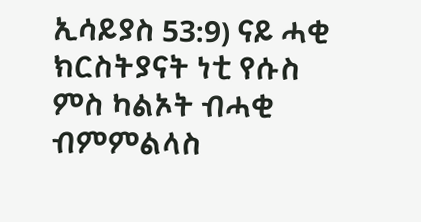ኢሳይያስ 53:9) ናይ ሓቂ ክርስትያናት ነቲ የሱስ ምስ ካልኦት ብሓቂ ብምምልላስ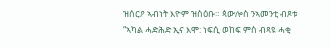ዝሰርዖ ኣብነት እዮም ዝስዕቡ። ጳውሎስ ንኣመንቲ ብጾቱ “ኣካል ሓድሕድ ኢና እሞ: ነፍሲ ወከፍ ምስ ብጻዩ ሓቂ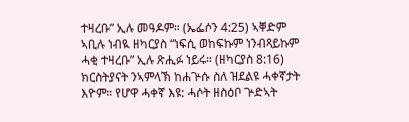ተዛረቡ” ኢሉ መዓዶም። (ኤፌሶን 4:25) ኣቐድም ኣቢሉ ነብዪ ዘካርያስ “ነፍሲ ወከፍኩም ነንብጻይኩም ሓቂ ተዛረቡ” ኢሉ ጽሒፉ ነይሩ። (ዘካርያስ 8:16) ክርስትያናት ንኣምላኽ ከሐጕሱ ስለ ዝደልዩ ሓቀኛታት እዮም። የሆዋ ሓቀኛ እዩ: ሓሶት ዘስዕቦ ጕድኣት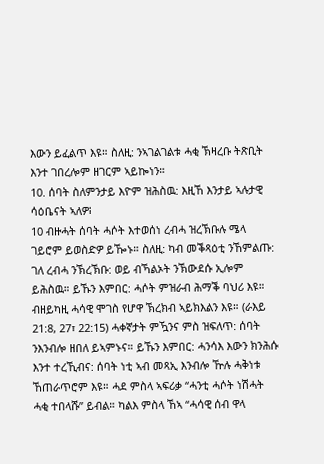እውን ይፈልጥ እዩ። ስለዚ: ንኣገልገልቱ ሓቂ ኽዛረቡ ትጽቢት እንተ ገበረሎም ዘገርም ኣይኰነን።
10. ሰባት ስለምንታይ እዮም ዝሕስዉ: እዚኸ እንታይ ኣሉታዊ ሳዕቤናት ኣለዎ፧
10 ብዙሓት ሰባት ሓሶት እተወሰነ ረብሓ ዝረኽቡሉ ሜላ ገይሮም ይወስድዎ ይዀኑ። ስለዚ: ካብ መቕጻዕቲ ንኸምልጡ: ገለ ረብሓ ንኽረኽቡ: ወይ ብኻልኦት ንኽውደሱ ኢሎም ይሕስዉ። ይኹን እምበር: ሓሶት ምዝራብ ሕማቕ ባህሪ እዩ። ብዘይካዚ ሓሳዊ ሞገስ የሆዋ ኽረክብ ኣይክእልን እዩ። (ራእይ 21:8, 27፣ 22:15) ሓቀኛታት ምዃንና ምስ ዝፍለጥ: ሰባት ንእንብሎ ዘበለ ይኣምኑና። ይኹን እምበር: ሓንሳእ እውን ክንሕሱ እንተ ተረኺብና: ሰባት ነቲ ኣብ መጻኢ እንብሎ ዅሉ ሓቅነቱ ኸጠራጥሮም እዩ። ሓደ ምስላ ኣፍሪቃ “ሓንቲ ሓሶት ነሽሓት ሓቂ ተበላሹ” ይብል። ካልእ ምስላ ኸኣ “ሓሳዊ ሰብ ዋላ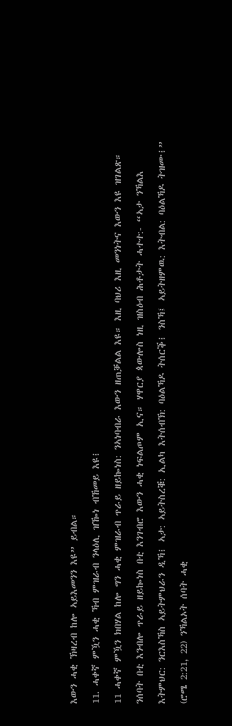እውን ሓቂ ኽዛረብ ከሎ ኣይእመንን እዩ” ይብል።
11. ሓቀኛ ምዃን ሓቂ ኻብ ምዝራብ ንላዕሊ ዝዀነ ብኸመይ እዩ፧
11 ሓቀኛ ምዃን ክበሃል ከሎ ግን ሓቂ ምዝራብ ጥራይ ዘይኰነስ: ንኣነባብራ እውን ዘጠቓልል እዩ። እዚ ባህሪ እዚ መንነትና እውን እዩ ዝገልጽ። ንሰባት በቲ እንብሎ ጥራይ ዘይኰነስ በቲ እንገብሮ እውን ሓቂ ነፍልጦም ኢና። ሃዋርያ ጳውሎስ ነዚ ዝስዕብ ሕቶታት ሓተተ:- “ኣታ ንኻልእ እትምህር: ንርእስኻስ ኣይትምህራን ዲኻ፧ ኣታ: ኣይትስረቑ: ኢልካ እትሰብኽ: ባዕልኻዶ ትሰርቕ፧ ንስኻ፤ ኣይትዘምዉ: እትብል: ባዕልኻዶ ትዝሙ፧” (ሮሜ 2:21, 22) ንኻልኦት ሰባት ሓቂ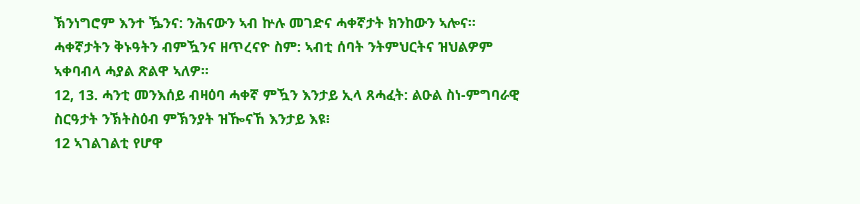ኽንነግሮም እንተ ዄንና: ንሕናውን ኣብ ኵሉ መገድና ሓቀኛታት ክንከውን ኣሎና። ሓቀኛታትን ቅኑዓትን ብምዃንና ዘጥረናዮ ስም: ኣብቲ ሰባት ንትምህርትና ዝህልዎም ኣቀባብላ ሓያል ጽልዋ ኣለዎ።
12, 13. ሓንቲ መንእሰይ ብዛዕባ ሓቀኛ ምዃን እንታይ ኢላ ጸሓፈት: ልዑል ስነ-ምግባራዊ ስርዓታት ንኽትስዕብ ምኽንያት ዝዀናኸ እንታይ እዩ፧
12 ኣገልገልቲ የሆዋ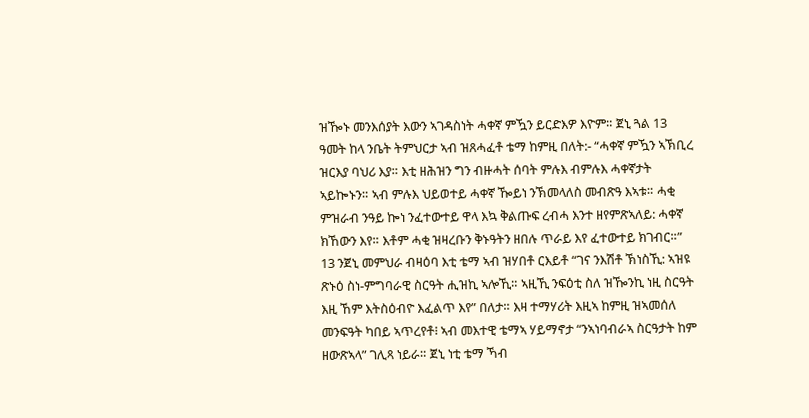ዝዀኑ መንእሰያት እውን ኣገዳስነት ሓቀኛ ምዃን ይርድእዎ እዮም። ጀኒ ጓል 13 ዓመት ከላ ንቤት ትምህርታ ኣብ ዝጸሓፈቶ ቴማ ከምዚ በለት:- “ሓቀኛ ምዃን ኣኽቢረ ዝርእያ ባህሪ እያ። እቲ ዘሕዝን ግን ብዙሓት ሰባት ምሉእ ብምሉእ ሓቀኛታት ኣይኰኑን። ኣብ ምሉእ ህይወተይ ሓቀኛ ዀይነ ንኽመላለስ መብጽዓ እኣቱ። ሓቂ ምዝራብ ንዓይ ኰነ ንፈተውተይ ዋላ እኳ ቅልጡፍ ረብሓ እንተ ዘየምጽኣለይ: ሓቀኛ ክኸውን እየ። እቶም ሓቂ ዝዛረቡን ቅኑዓትን ዘበሉ ጥራይ እየ ፈተውተይ ክገብር።”
13 ንጀኒ መምህራ ብዛዕባ እቲ ቴማ ኣብ ዝሃበቶ ርእይቶ “ገና ንእሽቶ ኽነስኺ: ኣዝዩ ጽኑዕ ስነ-ምግባራዊ ስርዓት ሒዝኪ ኣሎኺ። ኣዚኺ ንፍዕቲ ስለ ዝዀንኪ ነዚ ስርዓት እዚ ኸም እትስዕብዮ እፈልጥ እየ” በለታ። እዛ ተማሃሪት እዚኣ ከምዚ ዝኣመሰለ መንፍዓት ካበይ ኣጥረየቶ፧ ኣብ መእተዊ ቴማኣ ሃይማኖታ “ንኣነባብራኣ ስርዓታት ከም ዘውጽኣላ” ገሊጻ ነይራ። ጀኒ ነቲ ቴማ ኻብ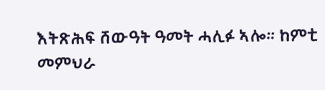እትጽሕፍ ሸውዓት ዓመት ሓሊፉ ኣሎ። ከምቲ መምህራ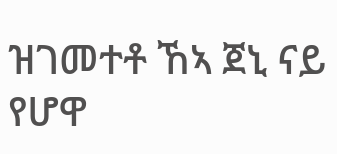ዝገመተቶ ኸኣ ጀኒ ናይ የሆዋ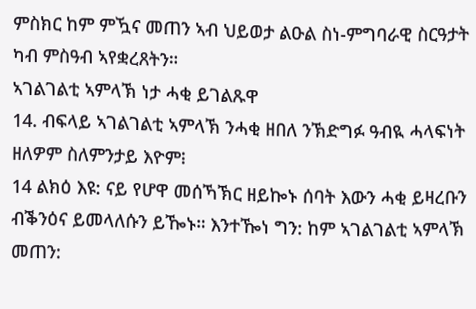ምስክር ከም ምዃና መጠን ኣብ ህይወታ ልዑል ስነ-ምግባራዊ ስርዓታት ካብ ምስዓብ ኣየቋረጸትን።
ኣገልገልቲ ኣምላኽ ነታ ሓቂ ይገልጹዋ
14. ብፍላይ ኣገልገልቲ ኣምላኽ ንሓቂ ዘበለ ንኽድግፉ ዓብዪ ሓላፍነት ዘለዎም ስለምንታይ እዮም፧
14 ልክዕ እዩ: ናይ የሆዋ መሰኻኽር ዘይኰኑ ሰባት እውን ሓቂ ይዛረቡን ብቕንዕና ይመላለሱን ይዀኑ። እንተዀነ ግን: ከም ኣገልገልቲ ኣምላኽ መጠን: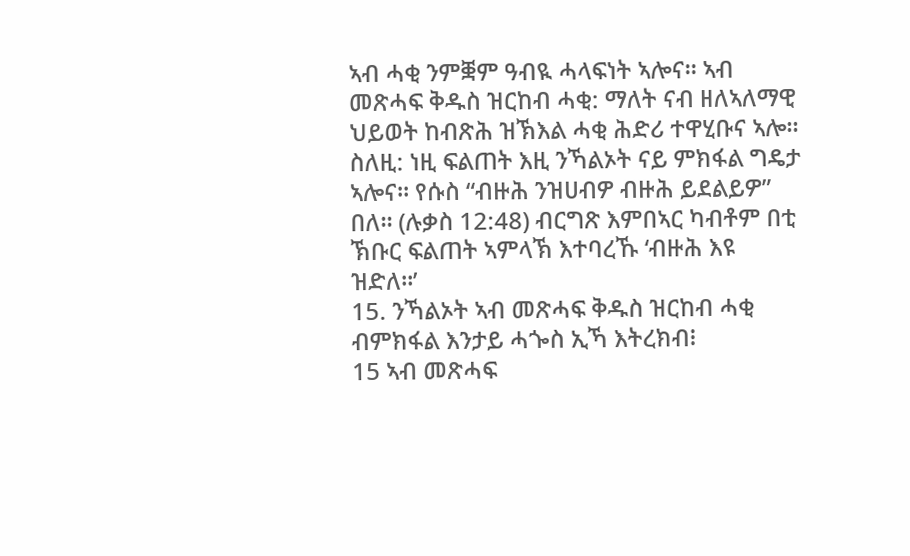ኣብ ሓቂ ንምቛም ዓብዪ ሓላፍነት ኣሎና። ኣብ መጽሓፍ ቅዱስ ዝርከብ ሓቂ: ማለት ናብ ዘለኣለማዊ ህይወት ከብጽሕ ዝኽእል ሓቂ ሕድሪ ተዋሂቡና ኣሎ። ስለዚ: ነዚ ፍልጠት እዚ ንኻልኦት ናይ ምክፋል ግዴታ ኣሎና። የሱስ “ብዙሕ ንዝሀብዎ ብዙሕ ይደልይዎ” በለ። (ሉቃስ 12:48) ብርግጽ እምበኣር ካብቶም በቲ ኽቡር ፍልጠት ኣምላኽ እተባረኹ ‘ብዙሕ እዩ ዝድለ።’
15. ንኻልኦት ኣብ መጽሓፍ ቅዱስ ዝርከብ ሓቂ ብምክፋል እንታይ ሓጐስ ኢኻ እትረክብ፧
15 ኣብ መጽሓፍ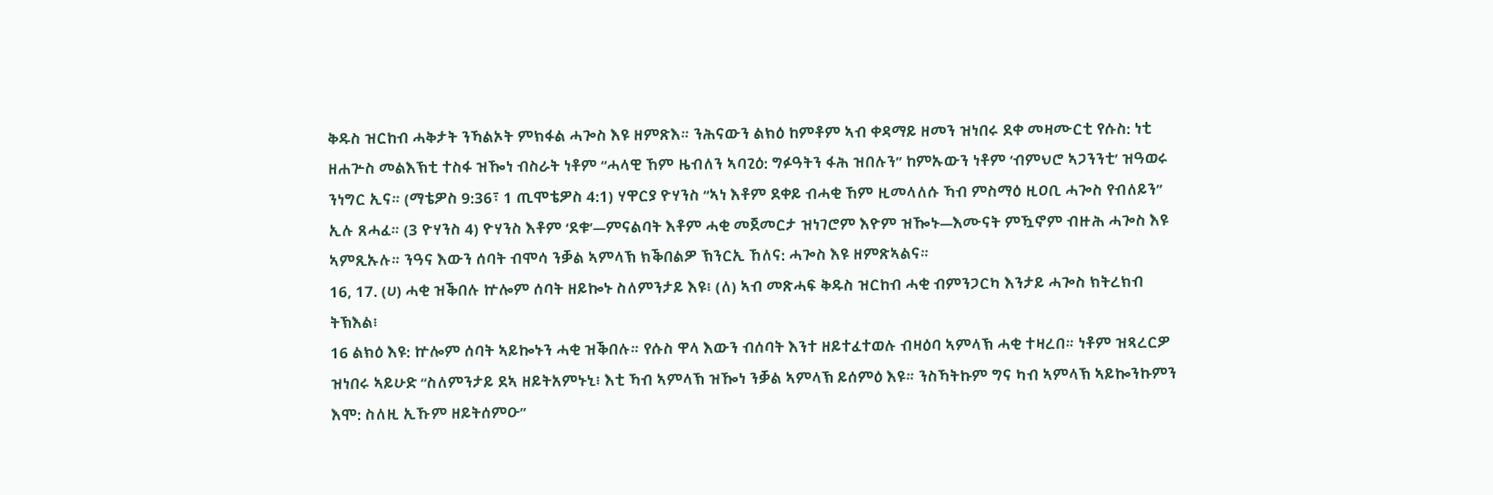ቅዱስ ዝርከብ ሓቅታት ንኻልኦት ምክፋል ሓጐስ እዩ ዘምጽእ። ንሕናውን ልክዕ ከምቶም ኣብ ቀዳማይ ዘመን ዝነበሩ ደቀ መዛሙርቲ የሱስ: ነቲ ዘሐጕስ መልእኽቲ ተስፋ ዝዀነ ብስራት ነቶም “ሓላዊ ኸም ዜብለን ኣባጊዕ: ግፉዓትን ፋሕ ዝበሉን” ከምኡውን ነቶም ‘ብምህሮ ኣጋንንቲ’ ዝዓወሩ ንነግር ኢና። (ማቴዎስ 9:36፣ 1 ጢሞቴዎስ 4:1) ሃዋርያ ዮሃንስ “ኣነ እቶም ደቀይ ብሓቂ ኸም ዚመላለሱ ኻብ ምስማዕ ዚዐቢ ሓጐስ የብለይን” ኢሉ ጸሓፈ። (3 ዮሃንስ 4) ዮሃንስ እቶም ‘ደቁ’—ምናልባት እቶም ሓቂ መጀመርታ ዝነገሮም እዮም ዝዀኑ—እሙናት ምዃኖም ብዙሕ ሓጐስ እዩ ኣምጺኡሉ። ንዓና እውን ሰባት ብሞሳ ንቓል ኣምላኽ ክቕበልዎ ኽንርኢ ኸለና: ሓጐስ እዩ ዘምጽኣልና።
16, 17. (ሀ) ሓቂ ዝቕበሉ ኵሎም ሰባት ዘይኰኑ ስለምንታይ እዩ፧ (ለ) ኣብ መጽሓፍ ቅዱስ ዝርከብ ሓቂ ብምንጋርካ እንታይ ሓጐስ ክትረክብ ትኽእል፧
16 ልክዕ እዩ: ኵሎም ሰባት ኣይኰኑን ሓቂ ዝቕበሉ። የሱስ ዋላ እውን ብሰባት እንተ ዘይተፈተወሉ ብዛዕባ ኣምላኽ ሓቂ ተዛረበ። ነቶም ዝጻረርዎ ዝነበሩ ኣይሁድ “ስለምንታይ ደኣ ዘይትአምኑኒ፧ እቲ ኻብ ኣምላኽ ዝዀነ ንቓል ኣምላኽ ይሰምዕ እዩ። ንስኻትኩም ግና ካብ ኣምላኽ ኣይኰንኩምን እሞ: ስለዚ ኢኹም ዘይትሰምዑ”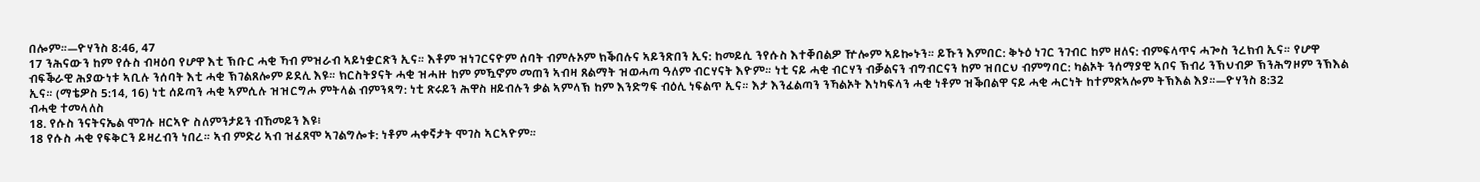በሎም።—ዮሃንስ 8:46, 47
17 ንሕናውን ከም የሱስ ብዛዕባ የሆዋ እቲ ኽቡር ሓቂ ኻብ ምዝራብ ኣይነቋርጽን ኢና። እቶም ዝነገርናዮም ሰባት ብምሉኦም ክቕበሉና ኣይንጽበን ኢና: ከመይሲ ንየሱስ እተቐበልዎ ዅሎም ኣይኰኑን። ይኹን እምበር: ቅኑዕ ነገር ንገብር ከም ዘለና: ብምፍላጥና ሓጐስ ንረክብ ኢና። የሆዋ ብፍቕራዊ ሕያውነቱ ኣቢሉ ንሰባት እቲ ሓቂ ኽገልጸሎም ይደሊ እዩ። ክርስትያናት ሓቂ ዝሓዙ ከም ምዃኖም መጠን ኣብዛ ጸልማት ዝወሓጣ ዓለም ብርሃናት እዮም። ነቲ ናይ ሓቂ ብርሃን ብቓልናን ብግብርናን ከም ዝበርህ ብምግባር: ካልኦት ንሰማያዊ ኣቦና ኽብሪ ንኽህብዎ ኽንሕግዞም ንኽእል ኢና። (ማቴዎስ 5:14, 16) ነቲ ሰይጣን ሓቂ ኣምሲሉ ዝዝርግሖ ምትላል ብምንጻግ: ነቲ ጽሩይን ሕዋስ ዘይብሉን ቃል ኣምላኽ ከም እንድግፍ ብዕሊ ነፍልጥ ኢና። እታ እንፈልጣን ንኻልኦት እነካፍላን ሓቂ ነቶም ዝቕበልዋ ናይ ሓቂ ሓርነት ከተምጽኣሎም ትኽእል እያ።—ዮሃንስ 8:32
ብሓቂ ተመላለስ
18. የሱስ ንናትናኤል ሞገሱ ዘርኣዮ ስለምንታይን ብኸመይን እዩ፧
18 የሱስ ሓቂ የፍቅርን ይዛረብን ነበረ። ኣብ ምድሪ ኣብ ዝፈጸሞ ኣገልግሎቱ: ነቶም ሓቀኛታት ሞገስ ኣርኣዮም።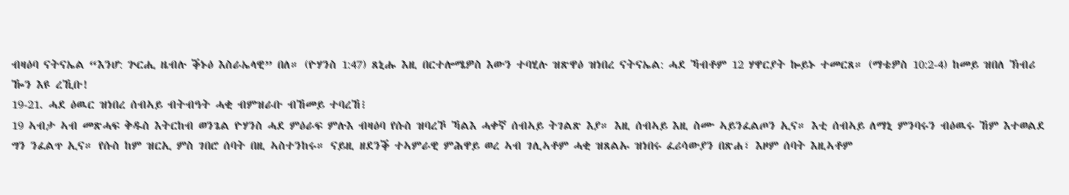ብዛዕባ ናትናኤል “እንሆ: ጕርሒ ዜብሉ ቕኑዕ እስራኤላዊ” በለ። (ዮሃንስ 1:47) ጸኒሑ እዚ በርተሎሜዎስ እውን ተባሂሉ ዝጽዋዕ ዝነበረ ናትናኤል: ሓደ ኻብቶም 12 ሃዋርያት ኰይኑ ተመርጸ። (ማቴዎስ 10:2-4) ከመይ ዝበለ ኽብሪ ዀን እዩ ረኺቡ!
19-21. ሓደ ዕዉር ዝነበረ ሰብኣይ ብትብዓት ሓቂ ብምዝራቡ ብኸመይ ተባረኸ፧
19 ኣብታ ኣብ መጽሓፍ ቅዱስ እትርከብ ወንጌል ዮሃንስ ሓደ ምዕራፍ ምሉእ ብዛዕባ የሱስ ዝባረኾ ኻልእ ሓቀኛ ሰብኣይ ትገልጽ እያ። እዚ ሰብኣይ እዚ ስሙ ኣይንፈልጦን ኢና። እቲ ሰብኣይ ለማኒ ምንባሩን ብዕዉሩ ኸም እተወልደ ግን ንፈልጥ ኢና። የሱስ ከም ዝርኢ ምስ ገበሮ ሰባት በዚ ኣስተንከሩ። ናይዚ ዘደንቕ ተኣምራዊ ምሕዋይ ወረ ኣብ ገሊኣቶም ሓቂ ዝጸልኡ ዝነበሩ ፈሪሳውያን በጽሐ፣ እዞም ሰባት እዚኣቶም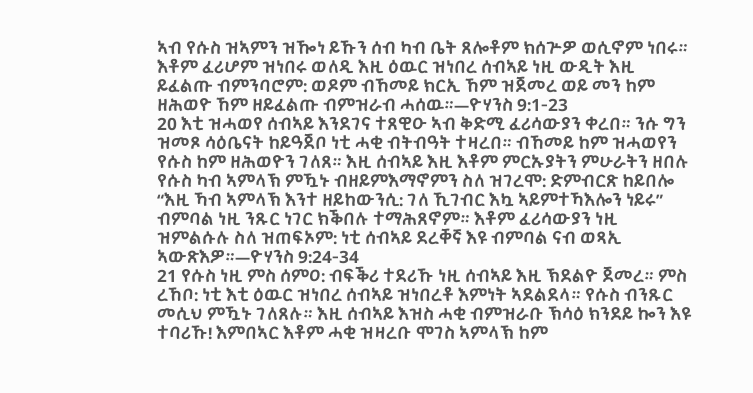ኣብ የሱስ ዝኣምን ዝዀነ ይኹን ሰብ ካብ ቤት ጸሎቶም ክሰጕዎ ወሲኖም ነበሩ። እቶም ፈሪሆም ዝነበሩ ወለዲ እዚ ዕዉር ዝነበረ ሰብኣይ ነዚ ውዲት እዚ ይፈልጡ ብምንባሮም: ወዶም ብኸመይ ክርኢ ኸም ዝጀመረ ወይ መን ከም ዘሕወዮ ኸም ዘይፈልጡ ብምዝራብ ሓሰዉ።—ዮሃንስ 9:1-23
20 እቲ ዝሓወየ ሰብኣይ እንደገና ተጸዊዑ ኣብ ቅድሚ ፈሪሳውያን ቀረበ። ንሱ ግን ዝመጾ ሳዕቤናት ከይዓጀቦ ነቲ ሓቂ ብትብዓት ተዛረበ። ብኸመይ ከም ዝሓወየን የሱስ ከም ዘሕወዮን ገለጸ። እዚ ሰብኣይ እዚ እቶም ምርኡያትን ምሁራትን ዘበሉ የሱስ ካብ ኣምላኽ ምዃኑ ብዘይምእማኖምን ስለ ዝገረሞ: ድምብርጽ ከይበሎ “እዚ ኻብ ኣምላኽ እንተ ዘይከውንሲ: ገለ ኺገብር እኳ ኣይምተኻእሎን ነይሩ” ብምባል ነዚ ንጹር ነገር ክቕበሉ ተማሕጸኖም። እቶም ፈሪሳውያን ነዚ ዝምልሱሉ ስለ ዝጠፍኦም: ነቲ ሰብኣይ ደረቐኛ እዩ ብምባል ናብ ወጻኢ ኣውጽእዎ።—ዮሃንስ 9:24-34
21 የሱስ ነዚ ምስ ሰምዐ: ብፍቕሪ ተደሪኹ ነዚ ሰብኣይ እዚ ኽደልዮ ጀመረ። ምስ ረኸቦ: ነቲ እቲ ዕዉር ዝነበረ ሰብኣይ ዝነበረቶ እምነት ኣደልደላ። የሱስ ብንጹር መሲህ ምዃኑ ገለጸሉ። እዚ ሰብኣይ እዝስ ሓቂ ብምዝራቡ ኽሳዕ ክንደይ ኰን እዩ ተባሪኹ! እምበኣር እቶም ሓቂ ዝዛረቡ ሞገስ ኣምላኽ ከም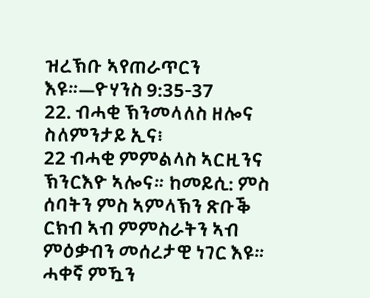ዝረኽቡ ኣየጠራጥርን እዩ።—ዮሃንስ 9:35-37
22. ብሓቂ ኽንመላለስ ዘሎና ስለምንታይ ኢና፧
22 ብሓቂ ምምልላስ ኣርዚንና ኽንርእዮ ኣሎና። ከመይሲ: ምስ ሰባትን ምስ ኣምላኽን ጽቡቕ ርክብ ኣብ ምምስራትን ኣብ ምዕቃብን መሰረታዊ ነገር እዩ። ሓቀኛ ምዃን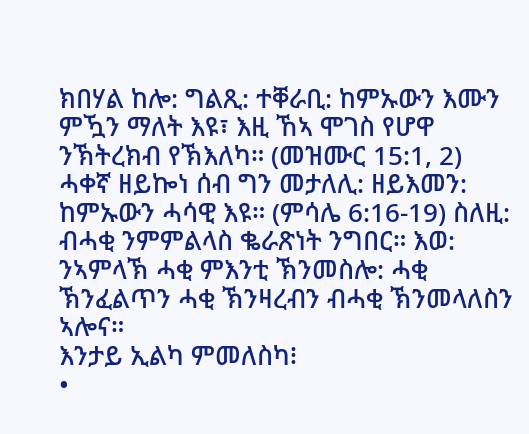ክበሃል ከሎ: ግልጺ: ተቐራቢ: ከምኡውን እሙን ምዃን ማለት እዩ፣ እዚ ኸኣ ሞገስ የሆዋ ንኽትረክብ የኽእለካ። (መዝሙር 15:1, 2) ሓቀኛ ዘይኰነ ሰብ ግን መታለሊ: ዘይእመን: ከምኡውን ሓሳዊ እዩ። (ምሳሌ 6:16-19) ስለዚ: ብሓቂ ንምምልላስ ቈራጽነት ንግበር። እወ: ንኣምላኽ ሓቂ ምእንቲ ኽንመስሎ: ሓቂ ኽንፈልጥን ሓቂ ኽንዛረብን ብሓቂ ኽንመላለስን ኣሎና።
እንታይ ኢልካ ምመለስካ፧
•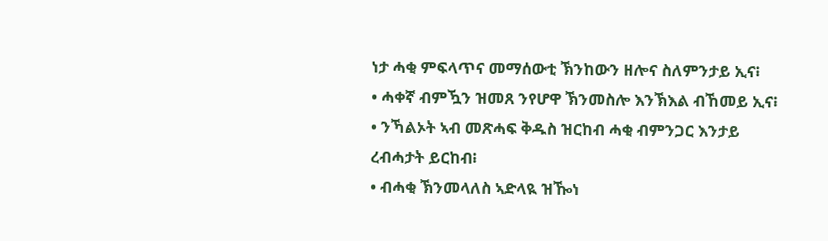ነታ ሓቂ ምፍላጥና መማሰውቲ ኽንከውን ዘሎና ስለምንታይ ኢና፧
• ሓቀኛ ብምዃን ዝመጸ ንየሆዋ ኽንመስሎ እንኽእል ብኸመይ ኢና፧
• ንኻልኦት ኣብ መጽሓፍ ቅዱስ ዝርከብ ሓቂ ብምንጋር እንታይ ረብሓታት ይርከብ፧
• ብሓቂ ኽንመላለስ ኣድላዪ ዝዀነ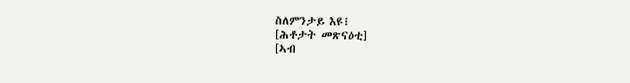ስለምንታይ እዩ፧
[ሕቶታት መጽናዕቲ]
[ኣብ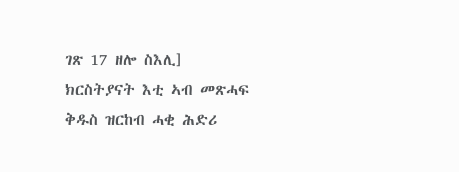ገጽ 17 ዘሎ ስእሊ]
ክርስትያናት እቲ ኣብ መጽሓፍ ቅዱስ ዝርከብ ሓቂ ሕድሪ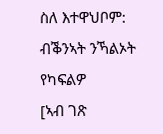ስለ እተዋህቦም: ብቕንኣት ንኻልኦት የካፍልዎ
[ኣብ ገጽ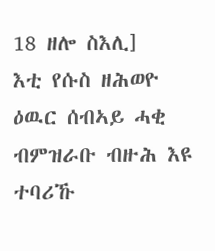18 ዘሎ ስእሊ]
እቲ የሱስ ዘሕወዮ ዕዉር ሰብኣይ ሓቂ ብምዝራቡ ብዙሕ እዩ ተባሪኹ